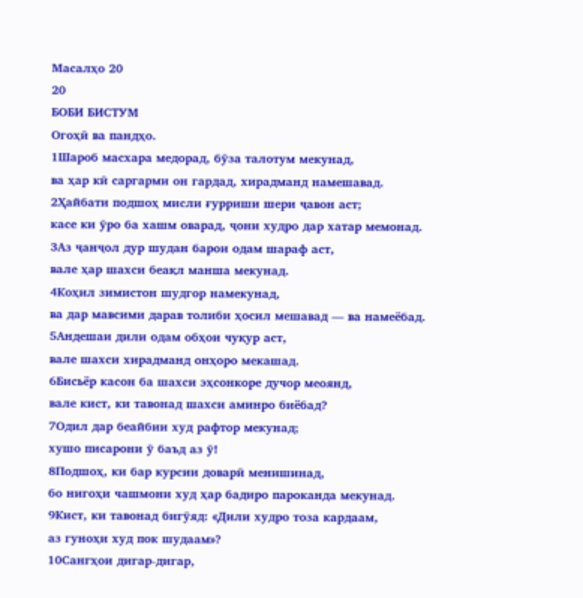Масалҳо 20
20
БОБИ БИСТУМ
Огоҳӣ ва пандҳо.
1Шароб масхара медорад, бӯза талотум мекунад,
ва ҳар кӣ саргарми он гардад, хирадманд намешавад.
2Ҳайбати подшоҳ мисли ғурриши шери ҷавон аст;
касе ки ӯро ба хашм оварад, ҷони худро дар хатар мемонад.
3Аз ҷанҷол дур шудан барои одам шараф аст,
вале ҳар шахси беақл манша мекунад.
4Коҳил зимистон шудгор намекунад,
ва дар мавсими дарав толиби ҳосил мешавад — ва намеёбад.
5Андешаи дили одам обҳои чуқур аст,
вале шахси хирадманд онҳоро мекашад.
6Бисьёр касон ба шахси эҳсонкоре дучор меоянд,
вале кист, ки тавонад шахси аминро биёбад?
7Одил дар беайбии худ рафтор мекунад;
хушо писарони ӯ баъд аз ӯ!
8Подшоҳ, ки бар курсии доварӣ менишинад,
бо нигоҳи чашмони худ ҳар бадиро пароканда мекунад.
9Кист, ки тавонад бигӯяд: «Дили худро тоза кардаам,
аз гуноҳи худ пок шудаам»?
10Сангҳои дигар‐дигар,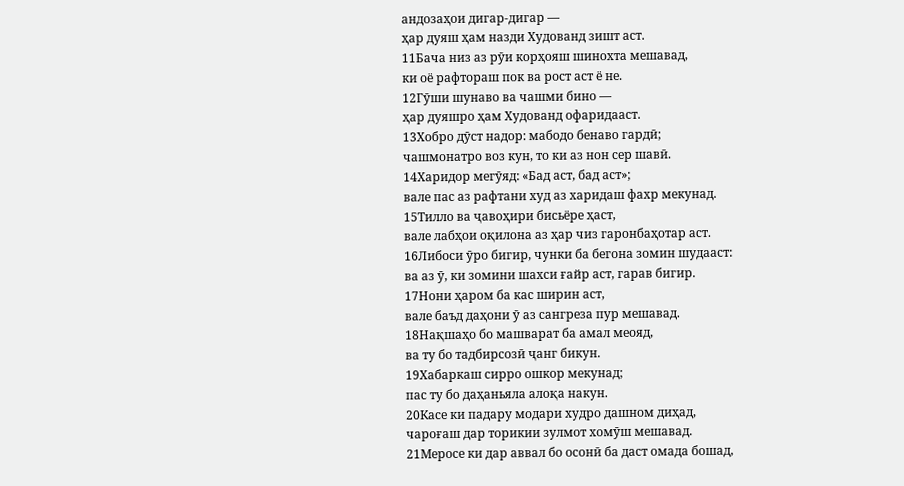андозаҳои дигар‐дигар —
ҳар дуяш ҳам назди Худованд зишт аст.
11Бача низ аз рӯи корҳояш шинохта мешавад,
ки оё рафтораш пок ва рост аст ё не.
12Гӯши шунаво ва чашми бино —
ҳар дуяшро ҳам Худованд офаридааст.
13Хобро дӯст надор: мабодо бенаво гардӣ;
чашмонатро воз кун, то ки аз нон сер шавӣ.
14Харидор мегӯяд: «Бад аст, бад аст»;
вале пас аз рафтани худ аз харидаш фахр мекунад.
15Тилло ва ҷавоҳири бисьёре ҳаст,
вале лабҳои оқилона аз ҳар чиз гаронбаҳотар аст.
16Либоси ӯро бигир, чунки ба бегона зомин шудааст:
ва аз ӯ, ки зомини шахси ғайр аст, гарав бигир.
17Нони ҳаром ба кас ширин аст,
вале баъд даҳони ӯ аз сангреза пур мешавад.
18Нақшаҳо бо машварат ба амал меояд,
ва ту бо тадбирсозӣ ҷанг бикун.
19Хабаркаш сирро ошкор мекунад;
пас ту бо даҳаньяла алоқа накун.
20Касе ки падару модари худро дашном диҳад,
чароғаш дар торикии зулмот хомӯш мешавад.
21Меросе ки дар аввал бо осонӣ ба даст омада бошад,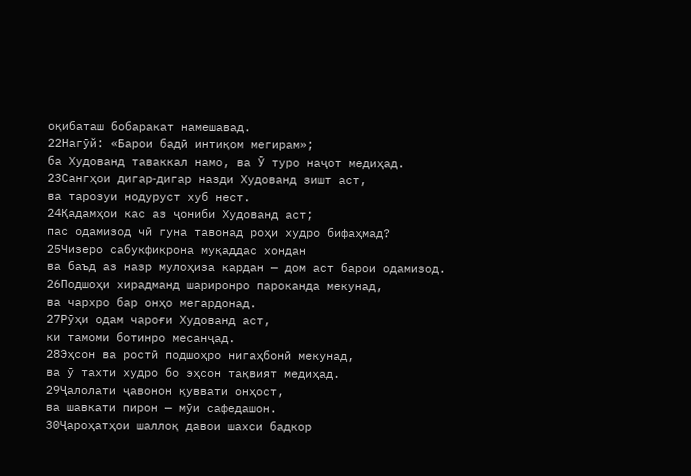оқибаташ бобаракат намешавад.
22Нагӯй: «Барои бадӣ интиқом мегирам»;
ба Худованд таваккал намо, ва Ӯ туро наҷот медиҳад.
23Сангҳои дигар‐дигар назди Худованд зишт аст,
ва тарозуи нодуруст хуб нест.
24Қадамҳои кас аз ҷониби Худованд аст;
пас одамизод чӣ гуна тавонад роҳи худро бифаҳмад?
25Чизеро сабукфикрона муқаддас хондан
ва баъд аз назр мулоҳиза кардан — дом аст барои одамизод.
26Подшоҳи хирадманд шариронро пароканда мекунад,
ва чархро бар онҳо мегардонад.
27Рӯҳи одам чароғи Худованд аст,
ки тамоми ботинро месанҷад.
28Эҳсон ва ростӣ подшоҳро нигаҳбонӣ мекунад,
ва ӯ тахти худро бо эҳсон тақвият медиҳад.
29Ҷалолати ҷавонон қуввати онҳост,
ва шавкати пирон — мӯи сафедашон.
30Ҷароҳатҳои шаллоқ давои шахси бадкор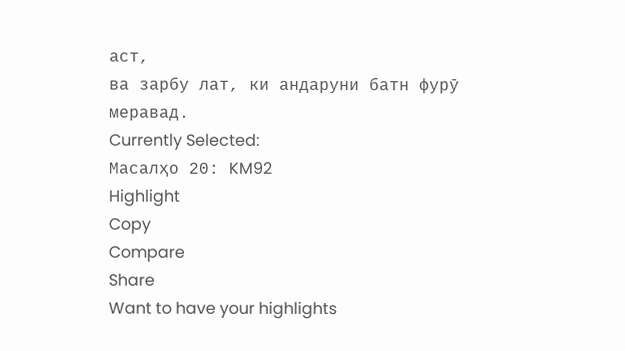аст,
ва зарбу лат, ки андаруни батн фурӯ меравад.
Currently Selected:
Масалҳо 20: KM92
Highlight
Copy
Compare
Share
Want to have your highlights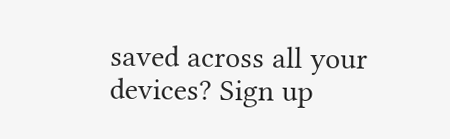saved across all your devices? Sign up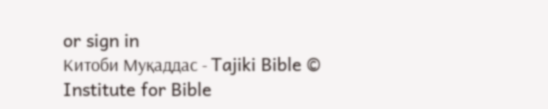or sign in
Китоби Муқаддас - Tajiki Bible © Institute for Bible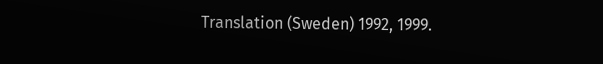Translation (Sweden) 1992, 1999.